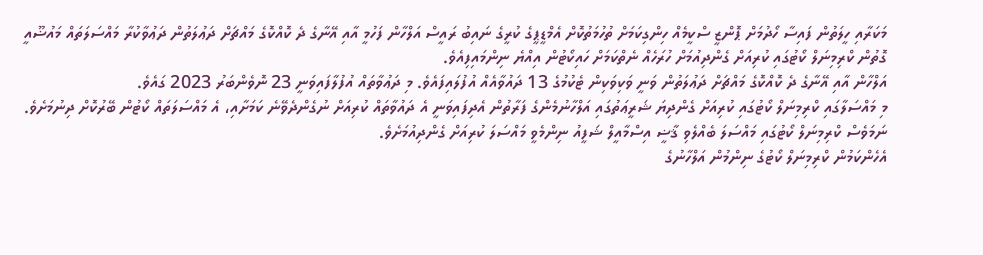މަކަރާއި ހީލަތުން ފައިސާ ހޯދުމަށް ޕޮންޒީ ސްކީމެއް ހިންގިކަމަށް ތުހުމަތުކޮށް އެމްޑީޕީގެ ކުރީގެ ނައިބު ރައީސް އަލްހާން ފަހުމީ އާއި އޭނާގެ ދެ ކޮއްކޮގެ މައްޗަށް ދަޢުލަތުން ދަޢުވާކުރާ މައްސަލަތައް މައުޟޫއީ ގޮތުން ކްރިމިނަލް ކޯޓުގައި ކުރިއަށް ގެންދިއުމަށް ހުރަހެއް ނެތްކަމަށް ހައިކޯޓުން އިއްޔެ ނިންމައިފިއެވެ.
އަލްހާން އާއި އޭނާގެ ދެ ކޮއްކޮގެ މައްޗަށް ދަޢުލަތުން ވަނީ ވަކިވަކިން ޓެކުމުގެ 13 ދައުވާއެއް އުފުލައިފައެވެ. މި ދަޢުވާތައް އުފުލާފައިވަނީ 23 ނޮވެންބަރު 2023 ގައެވެ.
މި މައްސަލާގައި ކްރިމިނަލް ކޯޓުގައި ކުރިއަށް ގެންދިޔަ ޝަރީޢަތުގައި އަލްހާނުމެންގެ ފަރާތުން އެދިފައިވަނީ އެ ދައުވާތައް ކުރިއަށް ނުގެންދެވޭނެ ކަމަށާއި، އެ މައްސަލަތައް ކޯޓުން ބޭރުކޮށް ދިނުމަށެވެ. ނަމަވެސް ކްރިމިނަލް ކޯޓުގައި މައްސަލަ ބެއްލެވި ޤާޟީ އިސްމާއީލް ޝަފީއު ނިންމެވީ މައްސަލަ ކުރިއަށް ގެންދިއުމަށެވެ.
އެހެންކަމުން ކްރިމިނަލް ކޯޓުގެ ނިންމުން އަލްހާނުގެ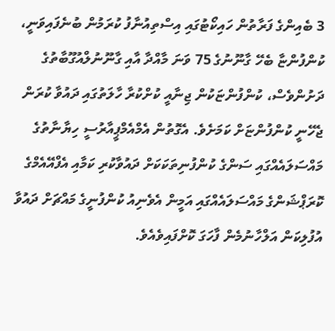3 ބެއިންގެ ފަރާތުން ހައިކޯޓުގައި އިސްތިއުނާފު ކުރަމުން ބުނެފައިވަނީ، ކުންފުންޏާ ބެހޭ ގާނޫނުގެ 75 ވަނަ މާއްދާ އާއި ގާނޫނުލްއުގޫބާތުގެ ދަށުންވެސް، ކުންފުންޏަކުން ޖިނާއީ ކުށްކުރާ ހާލަތުގައި ދައުވާ ކުރަން ޖެހޭނީ ކުންފުންޏަށް ކަމަށެވެ. އެގޮތުން އެމްއެމްޕީއާރުސީ ހިޔާނާތުގެ މައްސަލައެއްގައި ސަންގެ ކުންފުނިތަކަކަށް ދައުވާކުރި ކަމާއި އެފްއޭއެމްގެ ކޮރަޕްޝަންގެ މައްސަލައެއްގައި އަމީން އެވެނިއު ކުންފުނީގެ މައްޗަށް ދައުވާ އުފުލިކަން އަލްހާނުމެން ފާހަގަ ކޮށްފައިވެއެވެ.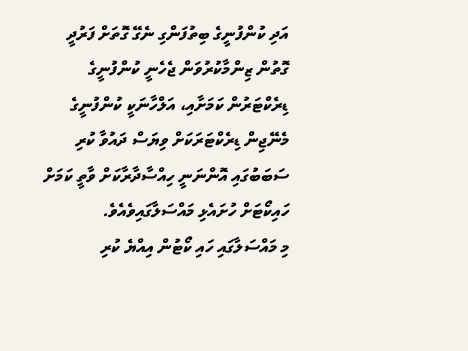އަދި ކުންފުނީގެ ބިތުފަންގި ނެގޭ ގޮތަށް ފަރުދީ ގޮތުން ޒިންމާކުރުވަން ޖެހެނީ ކުންފުނީގެ ޑިރެކްޓަރުން ކަމަށާއި، އަލްހާނަކީ ކުންފުނީގެ މެނޭޖިން ޑިރެކްޓަރަކަށް ވިޔަސް ދައުވާ ކުރި ސަބަބުގައި އޮންނަނީ ހިއްސާދާރާކަށް ވާތީ ކަމަށް ހައިކޯޓަށް ހުށައެޅި މައްސަލާގައިވެއެވެ.
މި މައްސަލާގައި ހައި ކޯޓުން އިއްޔެ ކުރި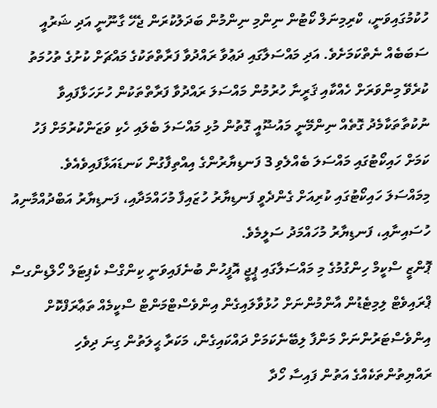ހުކުމުގައިވަނީ، ކްރިމިނަލް ކޯޓުން ނިންމި ނިންމުން ބަދަލުކުރަން ޖެހޭ ގާނޫނީ އަދި ޝަރުއީ ސަބަބެއް ނެތްކަމަށެވެ. އަދި މައްސަލާގައި ދަޢުވާ ރައްދުވާ ފަރާތްތަކުގެ މައްޗަށް ކުށުގެ ތުހުމަތު ކުރެވޭ މިންވަރަށް ހެއްކާއި ޤަރީނާ ހުރުމުން މައްސަލަ ރައްދުވާ ފަރާތްތަކުން ހުށަހަޅާފައިވާ ނުކުތާތަކާމެދު ގޮތެއް ނިންމޭނީ މައުޟޫއީ ގޮތުން މުޅި މައްސަލަ ބެލައި ހެކި ވަޒަންކުރުމަށް ފަހު ކަމަށް ހައިކޯޓުގައި މައްސަލަ ބެއްލެވި 3 ފަނޑިޔާރުންގެ އިއްތިފާގުން ކަނޑައަޅާފައިވެއެވެ.
މިމައްސަލަ ހައިކޯޓުގައި ކުރިއަށް ގެންދެވީ ފަނޑިޔާރު ހުޒައިފާ މުހައްމަދާއި، ފަނޑިޔާރު އަބްދުއްމާނިއު ހުސައިނާއި، ފަނޑިޔާރު މުހައްމަދު ސަލީމެވެ.
ޕޮންޒީ ސްކީމް ހިންގުމުގެ މި މައްސަލާގައި ޕީޖީ އޮފީހުން ބުނެފައިވަނީ ކިންގްސް ކެޕިޓަލް ހޯލްޑިންގސް ޕްރައިވެޓް ލިމިޓެޑުން އާންމުންނަށް ހުޅުވާލައިގެން އިންވެސްޓްމަންޓް ސްކީމެއް ތަޢާރަފްކޮށް އިންވެސްޓަރުންނަށް މަންފާ ލިބޭނެކަމަށް ދައްކައިގެން، މަކަރާ ޙީލަތުން ގިނަ ދިވެހި ރައްޔިތުންތަކެއްގެ އަތުން ފައިސާ ހޯދާ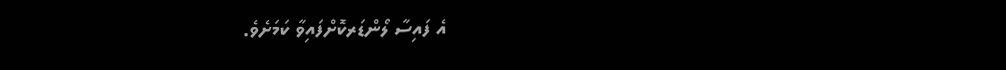އެ ފައިސާ ލޯންޑަރކޮށްފައިވާ ކަމަށެވެ.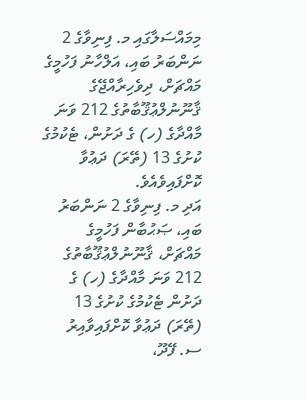މިމައްސަލާގައި މ. ފިނިވާގެ 2 ނަންބަރު ބައި، އަލްހާނު ފަހުމީގެ މައްޗަށް، ދިވެހިރާއްޖޭގެ ޤާނޫނުލްޢުޤޫބާތުގެ 212 ވަނަ މާއްދާގެ (ހ) ގެ ދަށުން، ޓެކުމުގެ ކުށުގެ 13 (ތޭރަ) ދަޢުވާ ކޮށްފައިވެއެވެ.
އަދި މ. ފިނިވާގެ 2 ނަންބަރު ބައި، ޞަޙުބާން ފަހުމީގެ މައްޗަށް، ޤާނޫނުލްޢުޤޫބާތުގެ 212 ވަނަ މާއްދާގެ (ހ) ގެ ދަށުން ޓެކުމުގެ ކުށުގެ 13 (ތޭރަ) ދަޢުވާ ކޮށްފައިވާއިރު ސ. ފޭދޫ،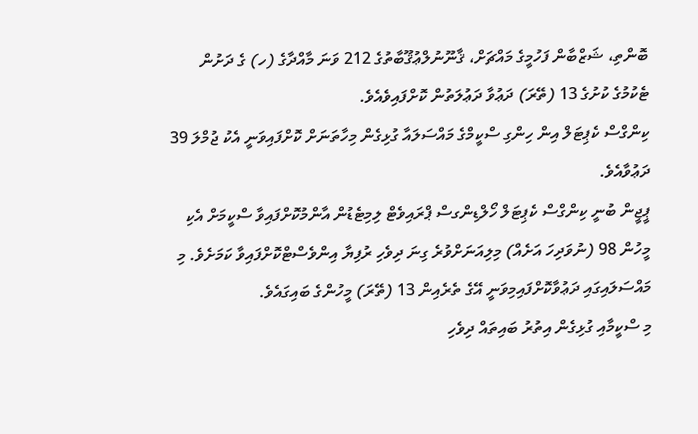ބޮންތި، ޝަޒްބާން ފަހުމީގެ މައްޗަށް، ޤާނޫނުލްޢުޤޫބާތުގެ 212 ވަނަ މާއްދާގެ (ހ) ގެ ދަށުން ޓެކުމުގެ ކުށުގެ 13 (ތޭރަ) ދަޢުވާ ދަޢުލަތުން ކޮށްފައިވެއެވެ.
ކިންގްސް ކެޕިޓަލް އިން ހިންގި ސްކީމްގެ މައްސަލައާ ގުޅިގެން މިހާތަނަށް ކޮށްފައިވަނީ އެކު ޖުމްލަ 39 ދަޢުވާއެވެ.
ޕީޖީން ބުނީ ކިންގްސް ކެޕިޓަލް ހޯލްޑިންގސް ޕްރައިވެޓް ލިމިޓެޑުން އާންމުކޮށްފައިވާ ސްކީމަށް އެކި މީހުން 98 (ނުވަދިހަ އަށެއް) މިލިއަނަށްވުރެ ގިނަ ދިވެހި ރުފިޔާ އިންވެސްޓްކޮށްފައިވާ ކަމަށެވެ. މި މައްސަލައިގައި ދަޢުވާކޮށްފައިމިވަނީ އޭގެ ތެރެއިން 13 (ތޭރަ) މީހުންގެ ބައިގައެވެ.
މި ސްކީމާއި ގުޅިގެން އިތުރު ބައިތައް ދިވެހި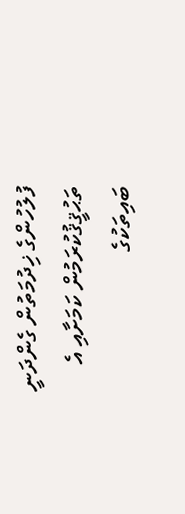ފުލުހުންގެ ޚިދުމަތުން ގެންދަނީ ތަޙުޤީޤުކުރަމުން ކަމަށާއި އެ ބައިތަކުގެ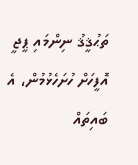ތަޙުޤީޤު ނިންމައި ޕީޖީ އޮފީހަށް ހުށަހެޅުމުން، އެ ބައިތައް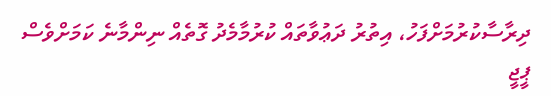ދިރާސާކުރުމަށްފަހު، އިތުރު ދަޢުވާތައް ކުރުމާމެދު ގޮތެއް ނިންމާނެ ކަމަށްވެސް ޕީޖީ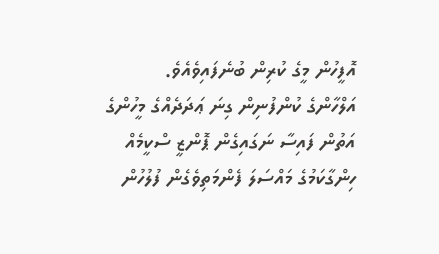އޮފީހުން މީގެ ކުރިން ބުނެފައިވެއެވެ.
އަލްހާންގެ ކުންފުނިން ގިނަ ޢަދަދެއްގެ މީހުންގެ އަތުން ފައިސާ ނަގައިގެން ޕޮންޒީ ސްކީމެއް ހިންގާކަމުގެ މައްސަލަ ފެންމަތިވެގެން ފުލުހުން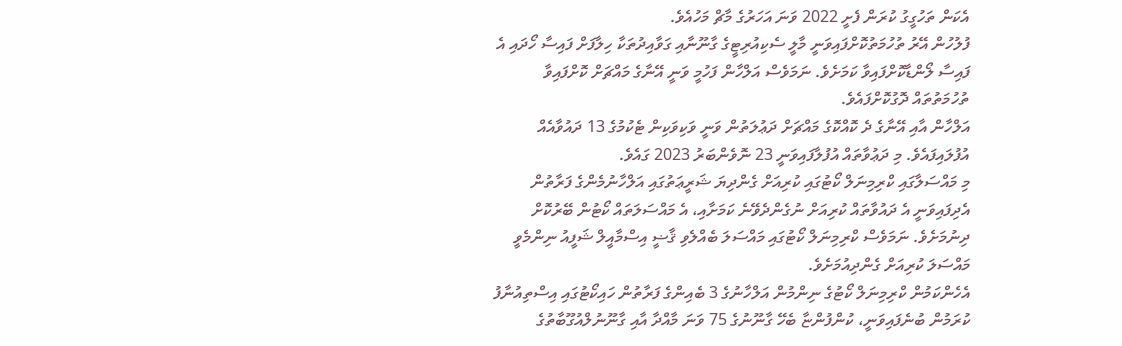އެކަން ތަހުގީގު ކުރަން ފެށީ 2022 ވަނަ އަހަރުގެ މާޗް މަހުއެވެ.
ފުލުހުން އޭރު ތުހުމަތުކޮށްފައިވަނީ މާލީ ސެކިއުރިޓީގެ ގާނޫނާއި ގަވާއިދުތަކާ ހިލާފަށް ފައިސާ ހޯދައި އެ ފައިސާ ލޯންޑާކޮށްފައިވާ ކަމަށެވެ. ނަމަވެސް އަލްހާން ފަހުމީ ވަނީ އޭނާގެ މައްޗަށް ކޮށްފައިވާ ތުހުމަތުތައް ދޮގުކޮށްފައެވެ.
އަލްހާން އާއި އޭނާގެ ދެ ކޮއްކޮގެ މައްޗަށް ދަޢުލަތުން ވަނީ ވަކިވަކިން ޓެކުމުގެ 13 ދައުވާއެއް އުފުލައިފައެވެ. މި ދަޢުވާތައް އުފުލާފައިވަނީ 23 ނޮވެންބަރު 2023 ގައެވެ.
މި މައްސަލާގައި ކްރިމިނަލް ކޯޓުގައި ކުރިއަށް ގެންދިޔަ ޝަރީޢަތުގައި އަލްހާނުމެންގެ ފަރާތުން އެދިފައިވަނީ އެ ދައުވާތައް ކުރިއަށް ނުގެންދެވޭނެ ކަމަށާއި، އެ މައްސަލަތައް ކޯޓުން ބޭރުކޮށް ދިނުމަށެވެ. ނަމަވެސް ކްރިމިނަލް ކޯޓުގައި މައްސަލަ ބެއްލެވި ޤާޟީ އިސްމާއީލް ޝަފީއު ނިންމެވީ މައްސަލަ ކުރިއަށް ގެންދިއުމަށެވެ.
އެހެންކަމުން ކްރިމިނަލް ކޯޓުގެ ނިންމުން އަލްހާނުގެ 3 ބެއިންގެ ފަރާތުން ހައިކޯޓުގައި އިސްތިއުނާފު ކުރަމުން ބުނެފައިވަނީ، ކުންފުންޏާ ބެހޭ ގާނޫނުގެ 75 ވަނަ މާއްދާ އާއި ގާނޫނުލްއުގޫބާތުގެ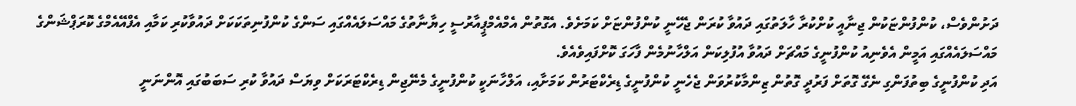ދަށުންވެސް، ކުންފުންޏަކުން ޖިނާއީ ކުށްކުރާ ހާލަތުގައި ދައުވާ ކުރަން ޖެހޭނީ ކުންފުންޏަށް ކަމަށެވެ. އެގޮތުން އެމްއެމްޕީއާރުސީ ހިޔާނާތުގެ މައްސަލައެއްގައި ސަންގެ ކުންފުނިތަކަކަށް ދައުވާކުރި ކަމާއި އެފްއޭއެމްގެ ކޮރަޕްޝަންގެ މައްސަލައެއްގައި އަމީން އެވެނިއު ކުންފުނީގެ މައްޗަށް ދައުވާ އުފުލިކަން އަލްހާނުމެން ފާހަގަ ކޮށްފައިވެއެވެ.
އަދި ކުންފުނީގެ ބިތުފަންގި ނެގޭ ގޮތަށް ފަރުދީ ގޮތުން ޒިންމާކުރުވަން ޖެހެނީ ކުންފުނީގެ ޑިރެކްޓަރުން ކަމަށާއި، އަލްހާނަކީ ކުންފުނީގެ މެނޭޖިން ޑިރެކްޓަރަކަށް ވިޔަސް ދައުވާ ކުރި ސަބަބުގައި އޮންނަނީ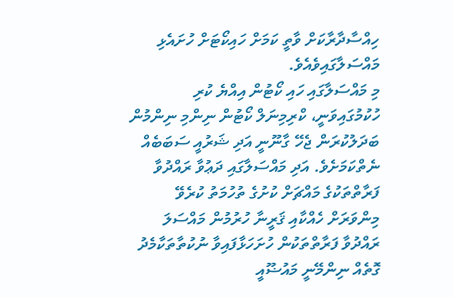ހިއްސާދާރާކަށް ވާތީ ކަމަށް ހައިކޯޓަށް ހުށައެޅި މައްސަލާގައިވެއެވެ.
މި މައްސަލާގައި ހައި ކޯޓުން އިއްޔެ ކުރި ހުކުމުގައިވަނީ، ކްރިމިނަލް ކޯޓުން ނިންމި ނިންމުން ބަދަލުކުރަން ޖެހޭ ގާނޫނީ އަދި ޝަރުއީ ސަބަބެއް ނެތްކަމަށެވެ. އަދި މައްސަލާގައި ދަޢުވާ ރައްދުވާ ފަރާތްތަކުގެ މައްޗަށް ކުށުގެ ތުހުމަތު ކުރެވޭ މިންވަރަށް ހެއްކާއި ޤަރީނާ ހުރުމުން މައްސަލަ ރައްދުވާ ފަރާތްތަކުން ހުށަހަޅާފައިވާ ނުކުތާތަކާމެދު ގޮތެއް ނިންމޭނީ މައުޟޫއީ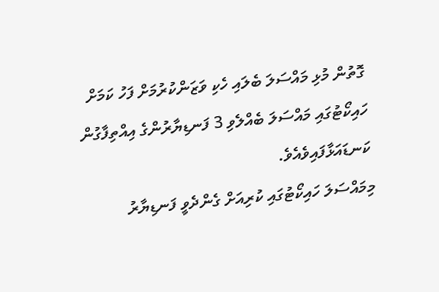ގޮތުން މުޅި މައްސަލަ ބެލައި ހެކި ވަޒަންކުރުމަށް ފަހު ކަމަށް ހައިކޯޓުގައި މައްސަލަ ބެއްލެވި 3 ފަނޑިޔާރުންގެ އިއްތިފާގުން ކަނޑައަޅާފައިވެއެވެ.
މިމައްސަލަ ހައިކޯޓުގައި ކުރިއަށް ގެންދެވީ ފަނޑިޔާރު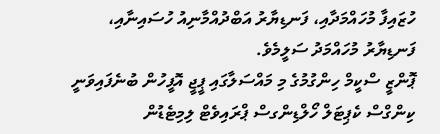ހުޒައިފާ މުހައްމަދާއި، ފަނޑިޔާރު އަބްދުއްމާނިއު ހުސައިނާއި، ފަނޑިޔާރު މުހައްމަދު ސަލީމެވެ.
ޕޮންޒީ ސްކީމް ހިންގުމުގެ މި މައްސަލާގައި ޕީޖީ އޮފީހުން ބުނެފައިވަނީ ކިންގްސް ކެޕިޓަލް ހޯލްޑިންގސް ޕްރައިވެޓް ލިމިޓެޑުން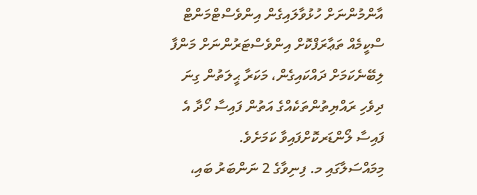އާންމުންނަށް ހުޅުވާލައިގެން އިންވެސްޓްމަންޓް ސްކީމެއް ތަޢާރަފްކޮށް އިންވެސްޓަރުންނަށް މަންފާ ލިބޭނެކަމަށް ދައްކައިގެން، މަކަރާ ޙީލަތުން ގިނަ ދިވެހި ރައްޔިތުންތަކެއްގެ އަތުން ފައިސާ ހޯދާ އެ ފައިސާ ލޯންޑަރކޮށްފައިވާ ކަމަށެވެ.
މިމައްސަލާގައި މ. ފިނިވާގެ 2 ނަންބަރު ބައި،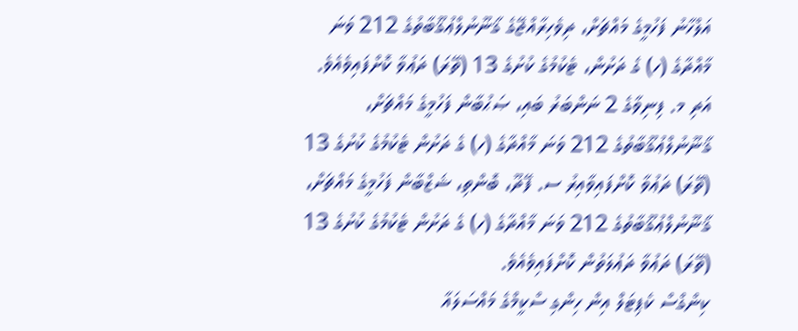އަލްހާނު ފަހުމީގެ މައްޗަށް، ދިވެހިރާއްޖޭގެ ޤާނޫނުލްޢުޤޫބާތުގެ 212 ވަނަ މާއްދާގެ (ހ) ގެ ދަށުން، ޓެކުމުގެ ކުށުގެ 13 (ތޭރަ) ދަޢުވާ ކޮށްފައިވެއެވެ.
އަދި މ. ފިނިވާގެ 2 ނަންބަރު ބައި، ޞަޙުބާން ފަހުމީގެ މައްޗަށް، ޤާނޫނުލްޢުޤޫބާތުގެ 212 ވަނަ މާއްދާގެ (ހ) ގެ ދަށުން ޓެކުމުގެ ކުށުގެ 13 (ތޭރަ) ދަޢުވާ ކޮށްފައިވާއިރު ސ. ފޭދޫ، ބޮންތި، ޝަޒްބާން ފަހުމީގެ މައްޗަށް، ޤާނޫނުލްޢުޤޫބާތުގެ 212 ވަނަ މާއްދާގެ (ހ) ގެ ދަށުން ޓެކުމުގެ ކުށުގެ 13 (ތޭރަ) ދަޢުވާ ދަޢުލަތުން ކޮށްފައިވެއެވެ.
ކިންގްސް ކެޕިޓަލް އިން ހިންގި ސްކީމްގެ މައްސަލައާ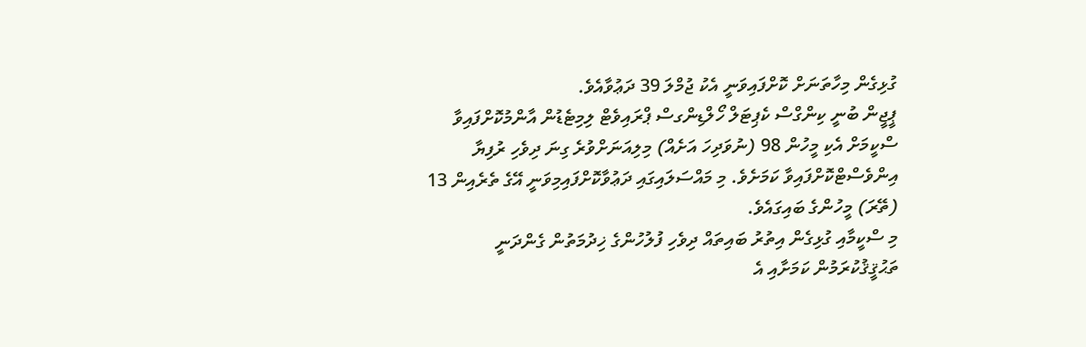ގުޅިގެން މިހާތަނަށް ކޮށްފައިވަނީ އެކު ޖުމްލަ 39 ދަޢުވާއެވެ.
ޕީޖީން ބުނީ ކިންގްސް ކެޕިޓަލް ހޯލްޑިންގސް ޕްރައިވެޓް ލިމިޓެޑުން އާންމުކޮށްފައިވާ ސްކީމަށް އެކި މީހުން 98 (ނުވަދިހަ އަށެއް) މިލިއަނަށްވުރެ ގިނަ ދިވެހި ރުފިޔާ އިންވެސްޓްކޮށްފައިވާ ކަމަށެވެ. މި މައްސަލައިގައި ދަޢުވާކޮށްފައިމިވަނީ އޭގެ ތެރެއިން 13 (ތޭރަ) މީހުންގެ ބައިގައެވެ.
މި ސްކީމާއި ގުޅިގެން އިތުރު ބައިތައް ދިވެހި ފުލުހުންގެ ޚިދުމަތުން ގެންދަނީ ތަޙުޤީޤުކުރަމުން ކަމަށާއި އެ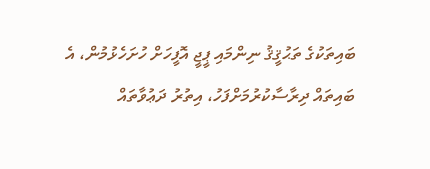ބައިތަކުގެ ތަޙުޤީޤު ނިންމައި ޕީޖީ އޮފީހަށް ހުށަހެޅުމުން، އެ ބައިތައް ދިރާސާކުރުމަށްފަހު، އިތުރު ދަޢުވާތައް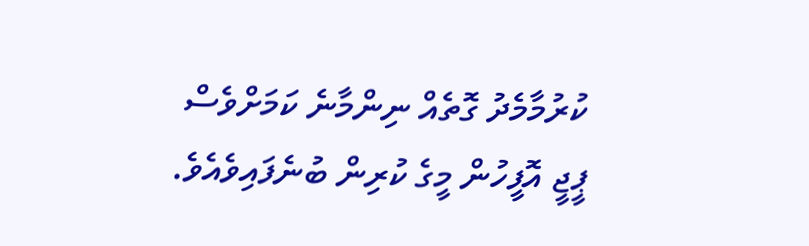ކުރުމާމެދު ގޮތެއް ނިންމާނެ ކަމަށްވެސް ޕީޖީ އޮފީހުން މީގެ ކުރިން ބުނެފައިވެއެވެ.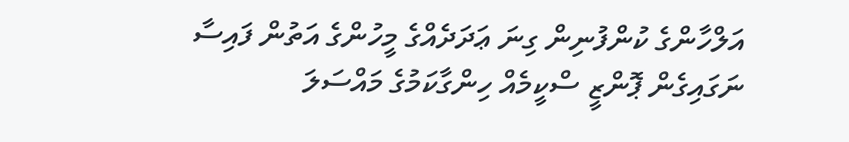އަލްހާންގެ ކުންފުނިން ގިނަ ޢަދަދެއްގެ މީހުންގެ އަތުން ފައިސާ ނަގައިގެން ޕޮންޒީ ސްކީމެއް ހިންގާކަމުގެ މައްސަލަ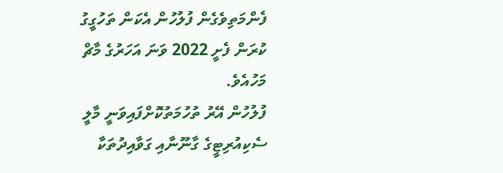ފެންމަތިވެގެން ފުލުހުން އެކަން ތަހުގީގު ކުރަން ފެށީ 2022 ވަނަ އަހަރުގެ މާޗް މަހުއެވެ.
ފުލުހުން އޭރު ތުހުމަތުކޮށްފައިވަނީ މާލީ ސެކިއުރިޓީގެ ގާނޫނާއި ގަވާއިދުތަކާ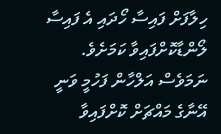ހިލާފަށް ފައިސާ ހޯދައި އެ ފައިސާ ލޯންޑާކޮށްފައިވާ ކަމަށެވެ. ނަމަވެސް އަލްހާން ފަހުމީ ވަނީ އޭނާގެ މައްޗަށް ކޮށްފައިވާ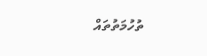ތުހުމަތުތައް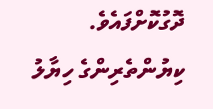ދޮގުކޮށްފައެވެ.
ކިޔުންތެރިންގެ ހިޔާލު